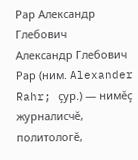Рар Александр Глебович
Александр Глебович Рар (ним. Alexander Rahr; çур.) — нимĕç журналисчĕ, политологĕ,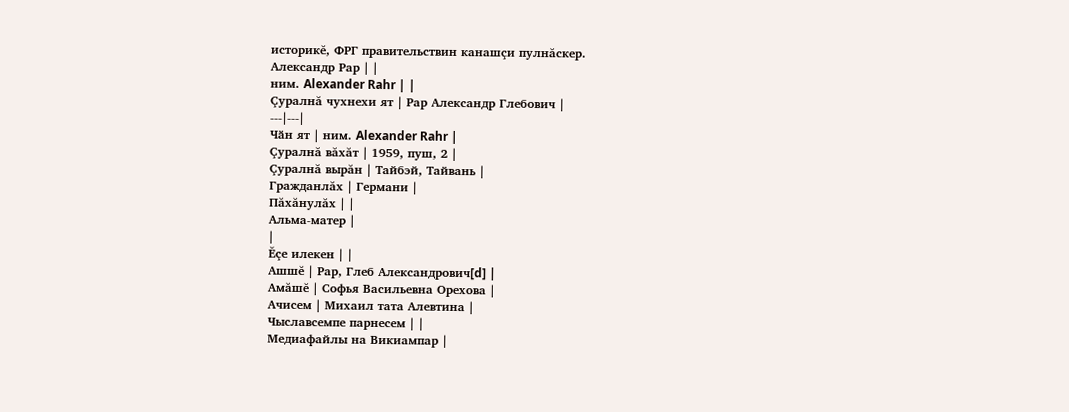историкĕ, ФРГ правительствин канашçи пулнăскер.
Александр Рар | |
ним. Alexander Rahr | |
Çуралнă чухнехи ят | Рар Александр Глебович |
---|---|
Чӑн ят | ним. Alexander Rahr |
Çуралнă вăхăт | 1959, пуш, 2 |
Çуралнă вырăн | Тайбэй, Тайвань |
Гражданлăх | Германи |
Пăхăнулăх | |
Альма-матер |
|
Ĕçе илекен | |
Ашшĕ | Рар, Глеб Александрович[d] |
Амăшĕ | Софья Васильевна Орехова |
Ачисем | Михаил тата Алевтина |
Чыславсемпе парнесем | |
Медиафайлы на Викиампар |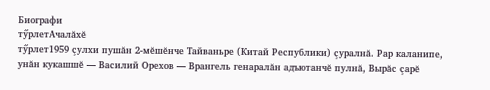Биографи
тӳрлетАчалăхĕ
тӳрлет1959 çулхи пушăн 2-мĕшĕнче Тайваньре (Китай Республики) çуралнă. Рар каланипе, унăн кукашшĕ — Василий Орехов — Врангель генаралăн адъютанчĕ пулнă, Вырăс çарĕ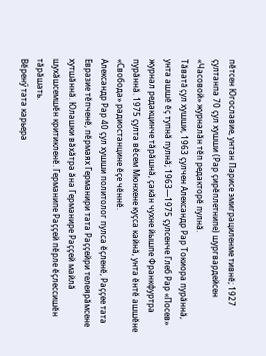пĕтсен Югославие, унтан Парисе эмиграциленме тивнĕ; 1927 çултанпа 70 çул хушши (Рар çирĕплетнипе) шургвардейсен «Часовой» журналăн тĕп редакторĕ пулнă.
Тăватă çул хушши, 1963 çулчен Александр Рар Токиора пурăннă, унта ашшĕ ĕç тупнă пулнă; 1963—1975 çулсенче Глеб Рар «Посев» журнал редакцинче тăрăшнă, çакăн чухне йышпе Франкфуртра пурăннă. 1975 çулта вĕсем Мюнхене куçса кайнă, унта ĕнтĕ ашшĕне «Свобода» радиостанцине ĕçе чĕннĕ.
Александр Рар 40 çул хушши политолог пулса ĕçленĕ, Раççее тата Евразие тĕпченĕ, пĕрмаях Германири тата Раççейри телеярăмсене хутшăннă. Юлашки вăхăтра ăна Германире Раççей майлă шухăшсемшĕн критикленĕ. Германипе Раççей пĕрле ĕçлессишĕн тăрăшать.
Вĕренӳ тата карьера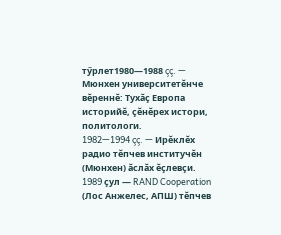тӳрлет1980—1988 çç. — Мюнхен университетĕнче вĕреннĕ: Тухăç Европа историйĕ, çĕнĕрех истори, политологи.
1982—1994 çç. — Ирĕклĕх радио тĕпчев институчĕн (Мюнхен) ăслăх ĕçлевçи.
1989 çул — RAND Cooperation (Лос Анжелес, АПШ) тĕпчев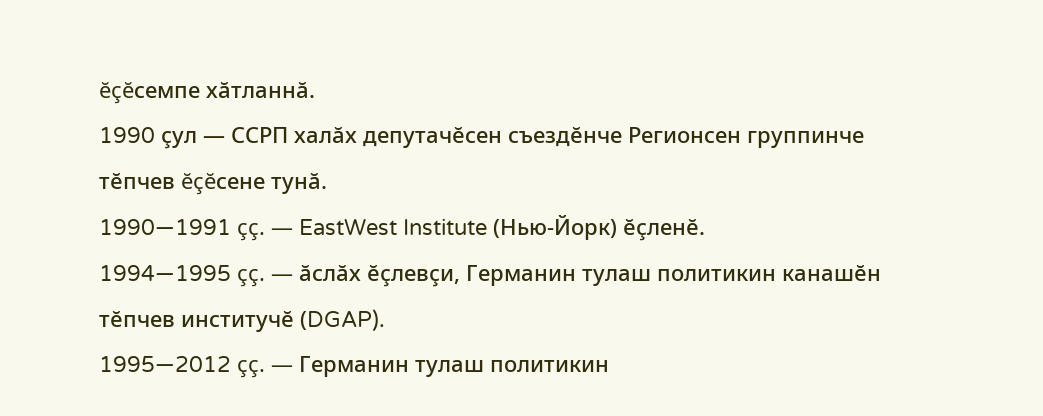ĕçĕсемпе хăтланнă.
1990 çул — ССРП халăх депутачĕсен съездĕнче Регионсен группинче тĕпчев ĕçĕсене тунă.
1990—1991 çç. — EastWest Institute (Нью-Йорк) ĕçленĕ.
1994—1995 çç. — ăслăх ĕçлевçи, Германин тулаш политикин канашĕн тĕпчев институчĕ (DGAP).
1995—2012 çç. — Германин тулаш политикин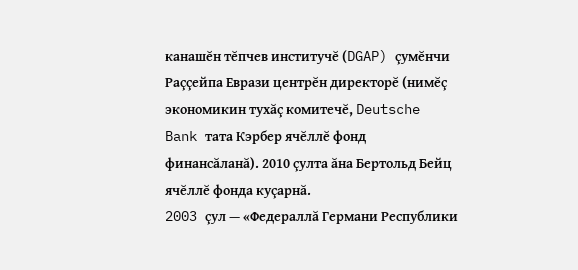канашĕн тĕпчев институчĕ (DGAP) çумĕнчи Раççейпа Еврази центрĕн директорĕ (нимĕç экономикин тухăç комитечĕ, Deutsche Bank тата Кэрбер ячĕллĕ фонд финансăланă). 2010 çулта ăна Бертольд Бейц ячĕллĕ фонда куçарнă.
2003 çул — «Федераллă Германи Республики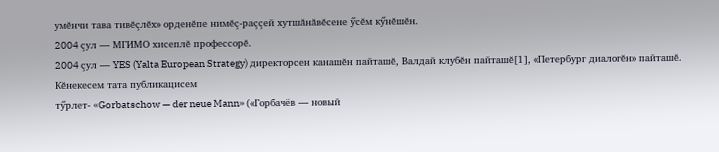умĕнчи тава тивĕçлĕх» орденĕпе нимĕç-раççей хутшăнăвĕсене ӳсĕм кӳнĕшĕн.
2004 çул — МГИМО хисеплĕ профессорĕ.
2004 çул — YES (Yalta European Strategy) директорсен канашĕн пайташĕ, Валдай клубĕн пайташĕ[1], «Петербург диалогĕн» пайташĕ.
Кĕнекесем тата публикацисем
тӳрлет- «Gorbatschow — der neue Mann» («Горбачёв — новый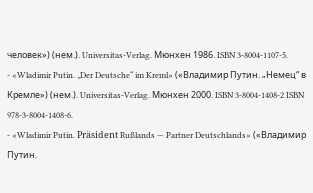человек») (нем.). Universitas-Verlag. Мюнхен 1986. ISBN 3-8004-1107-5.
- «Wladimir Putin. „Der Deutsche“ im Kreml» («Владимир Путин. „Немец“ в Кремле») (нем.). Universitas-Verlag. Мюнхен 2000. ISBN 3-8004-1408-2 ISBN 978-3-8004-1408-6.
- «Wladimir Putin. Präsident Rußlands — Partner Deutschlands» («Владимир Путин.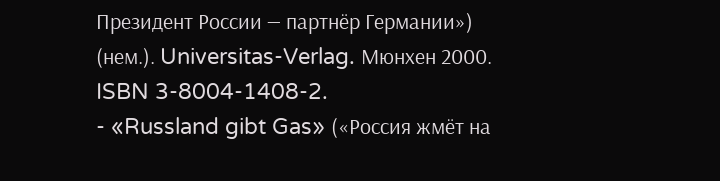Президент России — партнёр Германии») (нем.). Universitas-Verlag. Мюнхен 2000. ISBN 3-8004-1408-2.
- «Russland gibt Gas» («Россия жмёт на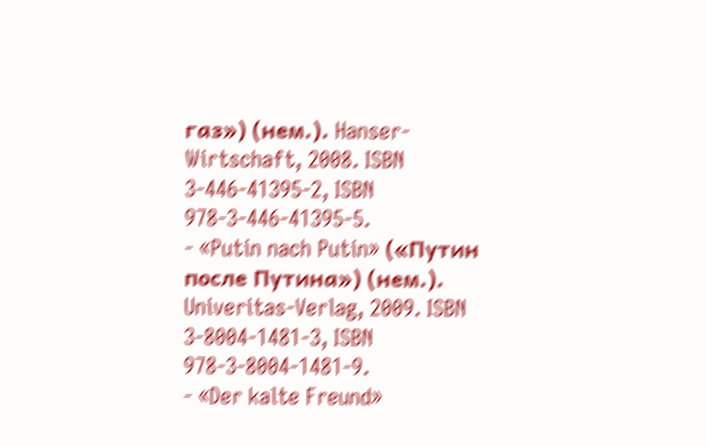газ») (нем.). Hanser-Wirtschaft, 2008. ISBN 3-446-41395-2, ISBN 978-3-446-41395-5.
- «Putin nach Putin» («Путин после Путина») (нем.). Univeritas-Verlag, 2009. ISBN 3-8004-1481-3, ISBN 978-3-8004-1481-9.
- «Der kalte Freund»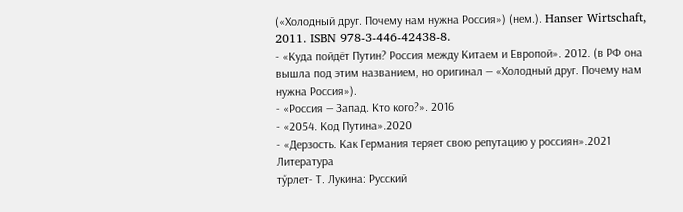(«Холодный друг. Почему нам нужна Россия») (нем.). Hanser Wirtschaft, 2011. ISBN 978-3-446-42438-8.
- «Куда пойдёт Путин? Россия между Китаем и Европой». 2012. (в РФ она вышла под этим названием, но оригинал — «Холодный друг. Почему нам нужна Россия»).
- «Россия — Запад. Кто кого?». 2016
- «2054. Код Путина».2020
- «Дерзость. Как Германия теряет свою репутацию у россиян».2021
Литература
тӳрлет- Т. Лукина: Русский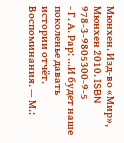Мюнхен. Изд-во «Мир», Мюнхен 2010. ISBN 978-3-9805300-9-5
- Г. А. Рар: …И будет наше поколенье давать истории отчёт. Воспоминания. — М.: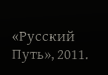«Русский Путь», 2011.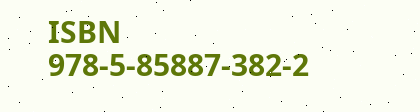ISBN 978-5-85887-382-2